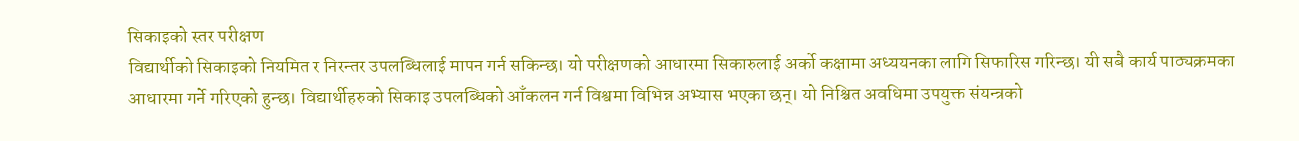सिकाइको स्तर परीक्षण
विद्यार्थीको सिकाइको नियमित र निरन्तर उपलब्धिलाई मापन गर्न सकिन्छ। यो परीक्षणको आधारमा सिकारुलाई अर्को कक्षामा अध्ययनका लागि सिफारिस गरिन्छ। यी सबै कार्य पाठ्यक्रमका आधारमा गर्ने गरिएको हुन्छ। विद्यार्थीहरुको सिकाइ उपलब्धिको आँकलन गर्न विश्वमा विभिन्न अभ्यास भएका छन्। यो निश्चित अवधिमा उपयुक्त संयन्त्रको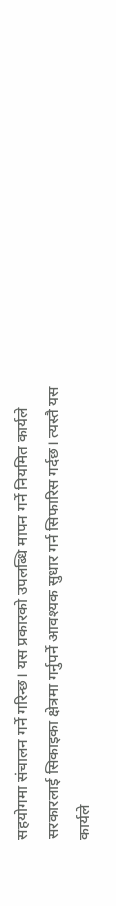सहयोगमा संचालन गर्ने गरिन्छ। यस प्रकारको उपलब्धि मापन गर्ने नियमित कार्यले सरकारलाई सिकाइका क्षेत्रमा गर्नुपर्ने आवश्यक सुधार गर्न सिफारिस गर्दछ। त्यस्तै यस कार्यले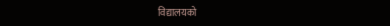विद्यालयको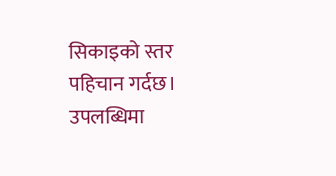सिकाइको स्तर पहिचान गर्दछ। उपलब्धिमा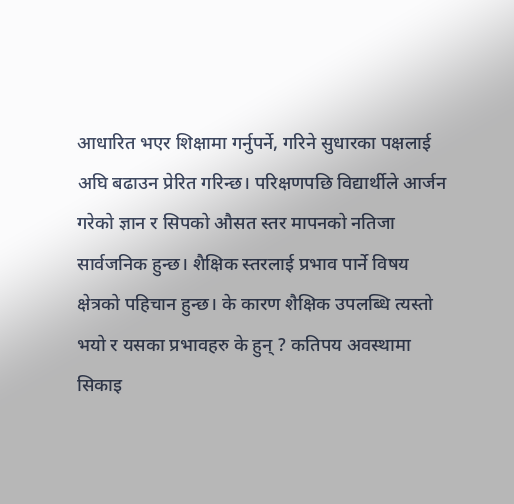आधारित भएर शिक्षामा गर्नुपर्ने, गरिने सुधारका पक्षलाई अघि बढाउन प्रेरित गरिन्छ। परिक्षणपछि विद्यार्थीले आर्जन गरेको ज्ञान र सिपको औसत स्तर मापनको नतिजा सार्वजनिक हुन्छ। शैक्षिक स्तरलाई प्रभाव पार्ने विषय क्षेत्रको पहिचान हुन्छ। के कारण शैक्षिक उपलब्धि त्यस्तो भयो र यसका प्रभावहरु के हुन् ? कतिपय अवस्थामा सिकाइ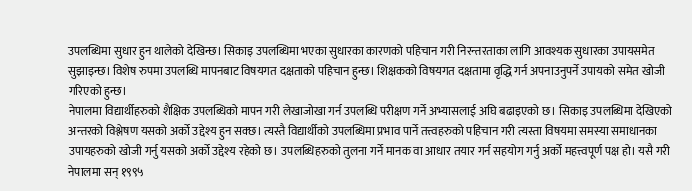उपलब्धिमा सुधार हुन थालेको देखिन्छ। सिकाइ उपलब्धिमा भएका सुधारका कारणको पहिचान गरी निरन्तरताका लागि आवश्यक सुधारका उपायसमेत सुझाइन्छ। विशेष रुपमा उपलब्धि मापनबाट विषयगत दक्षताको पहिचान हुन्छ। शिक्षकको विषयगत दक्षतामा वृद्धि गर्न अपनाउनुपर्ने उपायको समेत खोजी गरिएको हुन्छ।
नेपालमा विद्यार्थीहरुको शैक्षिक उपलब्धिको मापन गरी लेखाजोखा गर्न उपलब्धि परीक्षण गर्ने अभ्यासलाई अघि बढाइएको छ। सिकाइ उपलब्धिमा देखिएको अन्तरको विश्लेषण यसको अर्को उद्देश्य हुन सक्छ। त्यस्तै विद्यार्थीको उपलब्धिमा प्रभाव पार्ने तत्त्वहरुको पहिचान गरी त्यस्ता विषयमा समस्या समाधानका उपायहरुको खोजी गर्नु यसको अर्को उद्देश्य रहेको छ। उपलब्धिहरुको तुलना गर्ने मानक वा आधार तयार गर्न सहयोग गर्नु अर्को महत्त्वपूर्ण पक्ष हो। यसै गरी नेपालमा सन् १९९५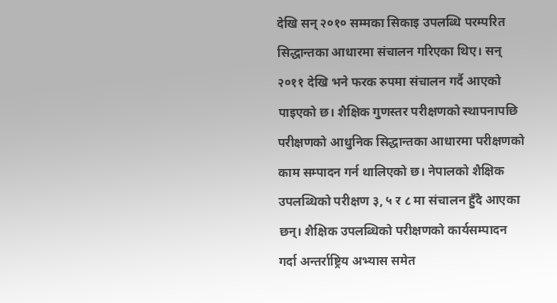देखि सन् २०१० सम्मका सिकाइ उपलब्धि परम्परित सिद्धान्तका आधारमा संचालन गरिएका थिए। सन् २०११ देखि भने फरक रुपमा संचालन गर्दै आएको पाइएको छ। शैक्षिक गुणस्तर परीक्षणको स्थापनापछि परीक्षणको आधुनिक सिद्धान्तका आधारमा परीक्षणको काम सम्पादन गर्न थालिएको छ। नेपालको शैक्षिक उपलब्धिको परीक्षण ३, ५ र ८ मा संचालन हुँदै आएका छन्। शैक्षिक उपलब्धिको परीक्षणको कार्यसम्पादन गर्दा अन्तर्राष्ट्रिय अभ्यास समेत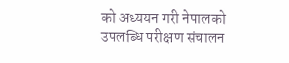को अध्ययन गरी नेपालको उपलब्धि परीक्षण संचालन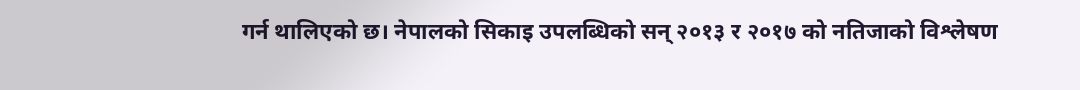गर्न थालिएको छ। नेपालको सिकाइ उपलब्धिको सन् २०१३ र २०१७ को नतिजाको विश्लेषण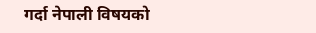गर्दा नेपाली विषयको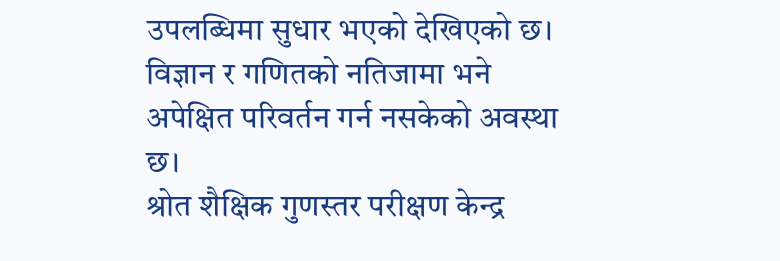उपलब्धिमा सुधार भएको देखिएको छ। विज्ञान र गणितको नतिजामा भने अपेक्षित परिवर्तन गर्न नसकेको अवस्था छ।
श्रोत शैक्षिक गुणस्तर परीक्षण केन्द्र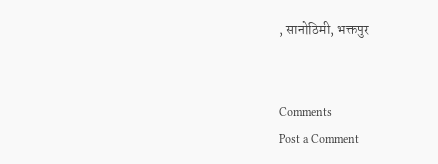, सानोठिमी, भक्तपुर


Comments
Post a Comment